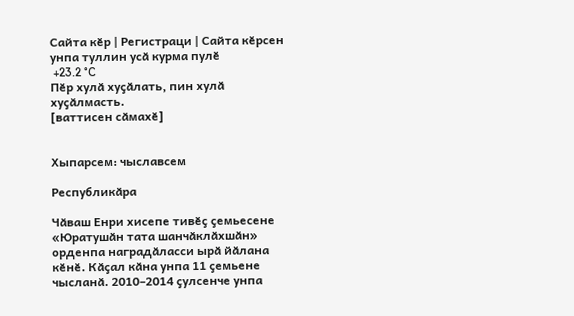Сайта кӗр | Регистраци | Сайта кӗрсен унпа туллин усӑ курма пулӗ
 +23.2 °C
Пӗр хулӑ хуҫӑлать, пин хулӑ хуҫӑлмасть.
[ваттисен сӑмахӗ]


Хыпарсем: чыславсем

Республикӑра

Чӑваш Енри хисепе тивӗҫ ҫемьесене «Юратушӑн тата шанчӑклӑхшӑн» орденпа наградӑласси ырӑ йӑлана кӗнӗ. Кӑҫал кӑна унпа 11 ҫемьене чысланӑ. 2010–2014 ҫулсенче унпа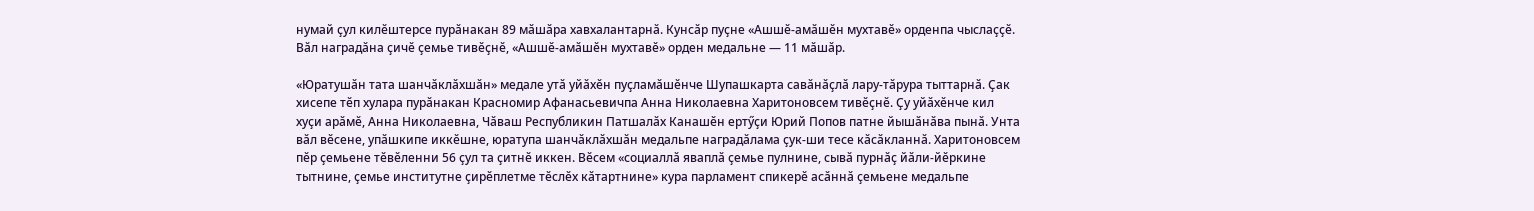нумай ҫул килӗштерсе пурӑнакан 89 мӑшӑра хавхалантарнӑ. Кунсӑр пуҫне «Ашшӗ-амӑшӗн мухтавӗ» орденпа чыслаҫҫӗ. Вӑл наградӑна ҫичӗ ҫемье тивӗҫнӗ, «Ашшӗ-амӑшӗн мухтавӗ» орден медальне — 11 мӑшӑр.

«Юратушӑн тата шанчӑклӑхшӑн» медале утӑ уйӑхӗн пуҫламӑшӗнче Шупашкарта савӑнӑҫлӑ лару-тӑрура тыттарнӑ. Ҫак хисепе тӗп хулара пурӑнакан Красномир Афанасьевичпа Анна Николаевна Харитоновсем тивӗҫнӗ. Ҫу уйӑхӗнче кил хуҫи арӑмӗ, Анна Николаевна, Чӑваш Республикин Патшалӑх Канашӗн ертӳҫи Юрий Попов патне йышӑнӑва пынӑ. Унта вӑл вӗсене, упӑшкипе иккӗшне, юратупа шанчӑклӑхшӑн медальпе наградӑлама ҫук-ши тесе кӑсӑкланнӑ. Харитоновсем пӗр ҫемьене тӗвӗленни 56 ҫул та ҫитнӗ иккен. Вӗсем «социаллӑ яваплӑ ҫемье пулнине, сывӑ пурнӑҫ йӑли-йӗркине тытнине, ҫемье институтне ҫирӗплетме тӗслӗх кӑтартнине» кура парламент спикерӗ асӑннӑ ҫемьене медальпе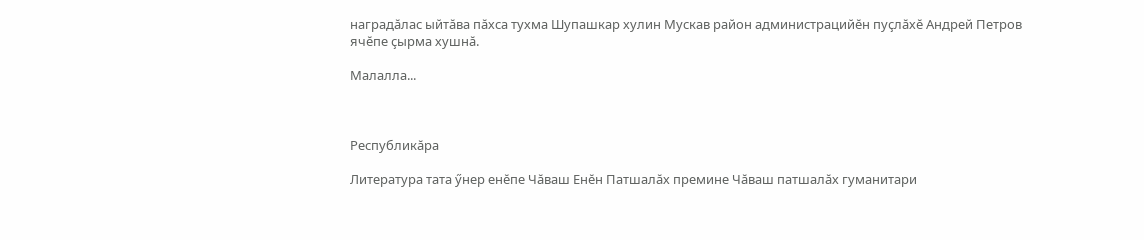наградӑлас ыйтӑва пӑхса тухма Шупашкар хулин Мускав район администрацийӗн пуҫлӑхӗ Андрей Петров ячӗпе ҫырма хушнӑ.

Малалла...



Республикӑра

Литература тата ӳнер енӗпе Чӑваш Енӗн Патшалӑх премине Чӑваш патшалӑх гуманитари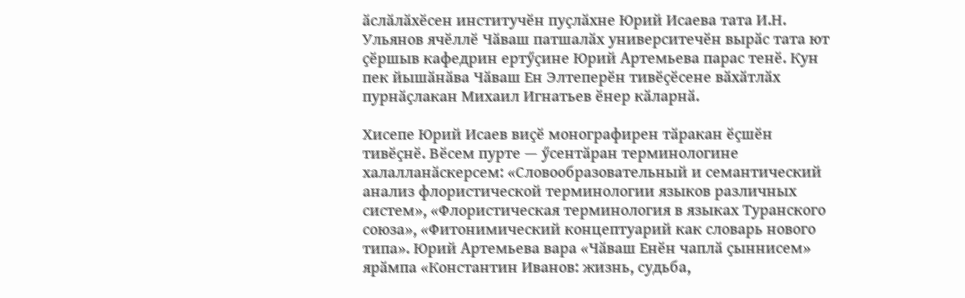ӑслӑлӑхӗсен институчӗн пуҫлӑхне Юрий Исаева тата И.Н. Ульянов ячӗллӗ Чӑваш патшалӑх университечӗн вырӑс тата ют ҫӗршыв кафедрин ертӳҫине Юрий Артемьева парас тенӗ. Кун пек йышӑнӑва Чӑваш Ен Элтеперӗн тивӗҫӗсене вӑхӑтлӑх пурнӑҫлакан Михаил Игнатьев ӗнер кӑларнӑ.

Хисепе Юрий Исаев виҫӗ монографирен тӑракан ӗҫшӗн тивӗҫнӗ. Вӗсем пурте — ӳсентӑран терминологине халалланӑскерсем: «Словообразовательный и семантический анализ флористической терминологии языков различных систем», «Флористическая терминология в языках Туранского союза», «Фитонимический концептуарий как словарь нового типа». Юрий Артемьева вара «Чӑваш Енӗн чаплӑ ҫыннисем» ярӑмпа «Константин Иванов: жизнь, судьба,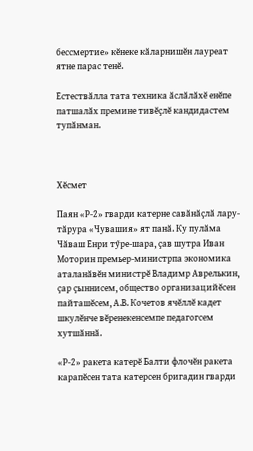бессмертие» кӗнеке кӑларнишӗн лауреат ятне парас тенӗ.

Естествӑлла тата техника ӑслӑлӑхӗ енӗпе патшалӑх премине тивӗҫлӗ кандидастем тупӑнман.



Хӗсмет

Паян «Р-2» гварди катерне савӑнӑҫлӑ лару-тӑрура «Чувашия» ят панӑ. Ку пулӑма Чӑваш Енри тӳре-шара, ҫав шутра Иван Моторин премьер-министрпа экономика аталанӑвӗн министрӗ Владимр Аврелькин, ҫар ҫыннисем, общество организацийӗсен пайташӗсем, А.В. Кочетов ячӗллӗ кадет шкулӗнче вӗренекенсемпе педагогсем хутшӑннӑ.

«Р-2» ракета катерӗ Балти флочӗн ракета карапӗсен тата катерсен бригадин гварди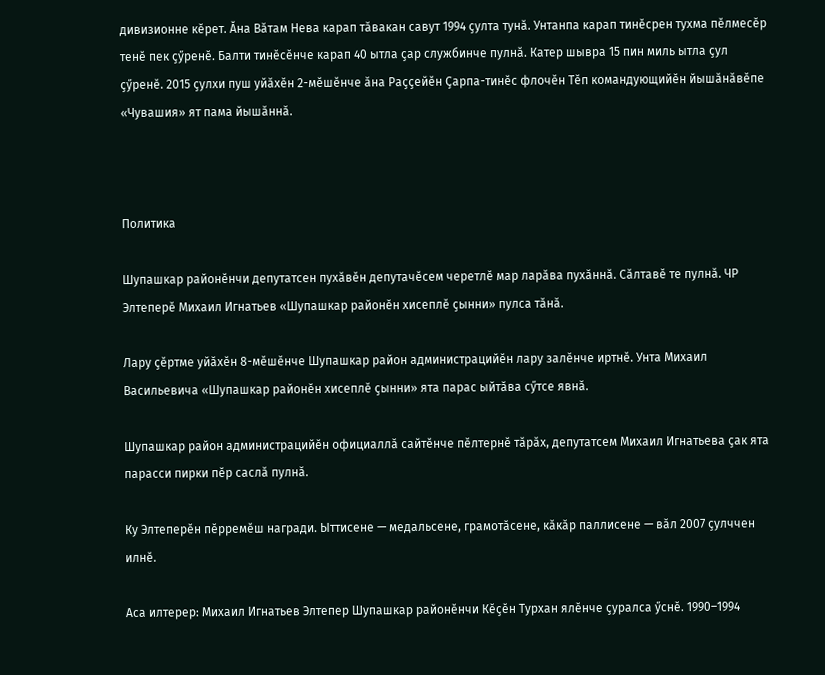дивизионне кӗрет. Ӑна Вӑтам Нева карап тӑвакан савут 1994 ҫулта тунӑ. Унтанпа карап тинӗсрен тухма пӗлмесӗр тенӗ пек ҫӳренӗ. Балти тинӗсӗнче карап 40 ытла ҫар службинче пулнӑ. Катер шывра 15 пин миль ытла ҫул ҫӳренӗ. 2015 ҫулхи пуш уйӑхӗн 2-мӗшӗнче ӑна Раҫҫейӗн Ҫарпа-тинӗс флочӗн Тӗп командующийӗн йышӑнӑвӗпе «Чувашия» ят пама йышӑннӑ.



Политика

Шупашкар районӗнчи депутатсен пухӑвӗн депутачӗсем черетлӗ мар ларӑва пухӑннӑ. Сӑлтавӗ те пулнӑ. ЧР Элтеперӗ Михаил Игнатьев «Шупашкар районӗн хисеплӗ ҫынни» пулса тӑнӑ.

Лару ҫӗртме уйӑхӗн 8-мӗшӗнче Шупашкар район администрацийӗн лару залӗнче иртнӗ. Унта Михаил Васильевича «Шупашкар районӗн хисеплӗ ҫынни» ята парас ыйтӑва сӳтсе явнӑ.

Шупашкар район администрацийӗн официаллӑ сайтӗнче пӗлтернӗ тӑрӑх, депутатсем Михаил Игнатьева ҫак ята парасси пирки пӗр саслӑ пулнӑ.

Ку Элтеперӗн пӗрремӗш награди. Ыттисене — медальсене, грамотӑсене, кӑкӑр паллисене — вӑл 2007 ҫулччен илнӗ.

Аса илтерер: Михаил Игнатьев Элтепер Шупашкар районӗнчи Кӗҫӗн Турхан ялӗнче ҫуралса ӳснӗ. 1990–1994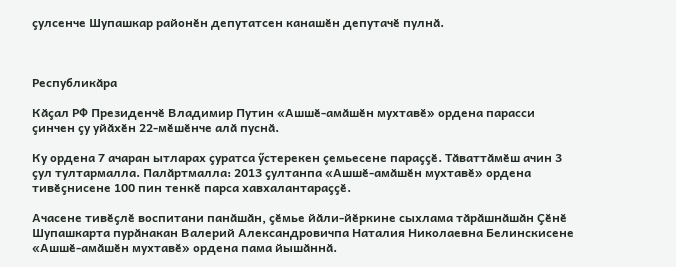ҫулсенче Шупашкар районӗн депутатсен канашӗн депутачӗ пулнӑ.



Республикӑра

Кӑҫал РФ Президенчӗ Владимир Путин «Ашшӗ-амӑшӗн мухтавӗ» ордена парасси ҫинчен ҫу уйӑхӗн 22-мӗшӗнче алӑ пуснӑ.

Ку ордена 7 ачаран ытларах ҫуратса ӳстерекен ҫемьесене параҫҫӗ. Тӑваттӑмӗш ачин 3 ҫул тултармалла. Палӑртмалла: 2013 ҫултанпа «Ашшӗ-амӑшӗн мухтавӗ» ордена тивӗҫнисене 100 пин тенкӗ парса хавхалантараҫҫӗ.

Ачасене тивӗҫлӗ воспитани панӑшӑн, ҫӗмье йӑли-йӗркине сыхлама тӑрӑшнӑшӑн Ҫӗнӗ Шупашкарта пурӑнакан Валерий Александровичпа Наталия Николаевна Белинскисене «Ашшӗ-амӑшӗн мухтавӗ» ордена пама йышӑннӑ.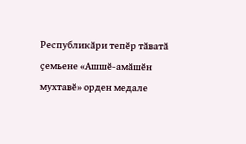Республикӑри тепӗр тӑватӑ ҫемьене «Ашшӗ-амӑшӗн мухтавӗ» орден медале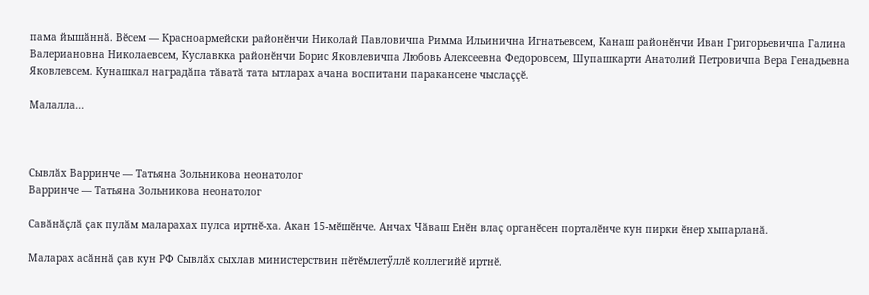пама йышӑннӑ. Вӗсем — Красноармейски районӗнчи Николай Павловичпа Римма Ильинична Игнатьевсем, Канаш районӗнчи Иван Григорьевичпа Галина Валериановна Николаевсем, Куславкка районӗнчи Борис Яковлевичпа Любовь Алексеевна Федоровсем, Шупашкарти Анатолий Петровичпа Вера Генадьевна Яковлевсем. Кунашкал наградӑпа тӑватӑ тата ытларах ачана воспитани паракансене чыслаҫҫӗ.

Малалла...



Сывлӑх Варринче — Татьяна Зольникова неонатолог
Варринче — Татьяна Зольникова неонатолог

Савӑнӑҫлӑ ҫак пулӑм маларахах пулса иртнӗ-ха. Акан 15-мӗшӗнче. Анчах Чӑваш Енӗн влаҫ органӗсен порталӗнче кун пирки ӗнер хыпарланӑ.

Маларах асӑннӑ ҫав кун РФ Сывлӑх сыхлав министерствин пӗтӗмлетӳллӗ коллегийӗ иртнӗ.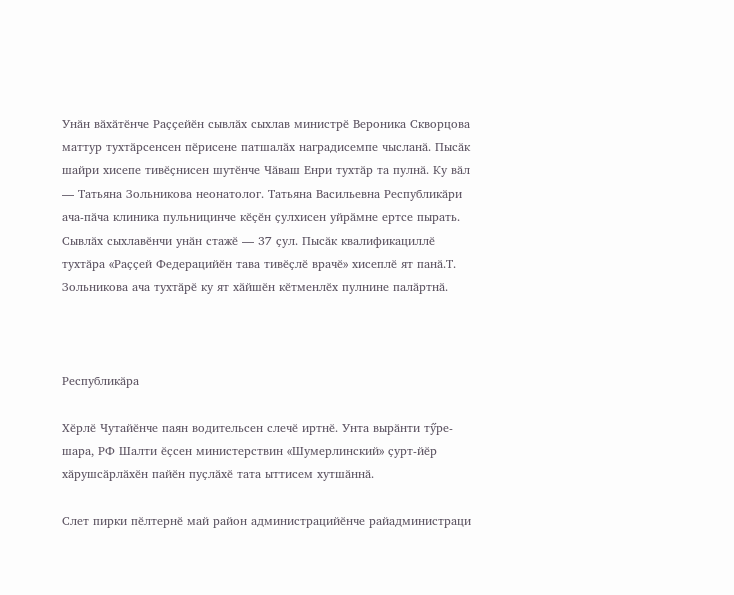Унӑн вӑхӑтӗнче Раҫҫейӗн сывлӑх сыхлав министрӗ Вероника Скворцова маттур тухтӑрсенсен пӗрисене патшалӑх наградисемпе чысланӑ. Пысӑк шайри хисепе тивӗҫнисен шутӗнче Чӑваш Енри тухтӑр та пулнӑ. Ку вӑл — Татьяна Зольникова неонатолог. Татьяна Васильевна Республикӑри ача-пӑча клиника пульницинче кӗҫӗн ҫулхисен уйрӑмне ертсе пырать. Сывлӑх сыхлавӗнчи унӑн стажӗ — 37 ҫул. Пысӑк квалификациллӗ тухтӑра «Раҫҫей Федерацийӗн тава тивӗҫлӗ врачӗ» хисеплӗ ят панӑ.Т. Зольникова ача тухтӑрӗ ку ят хӑйшӗн кӗтменлӗх пулнине палӑртнӑ.



Республикӑра

Хӗрлӗ Чутайӗнче паян водительсен слечӗ иртнӗ. Унта вырӑнти тӳре-шара, РФ Шалти ӗҫсен министерствин «Шумерлинский» ҫурт-йӗр хӑрушсӑрлӑхӗн пайӗн пуҫлӑхӗ тата ыттисем хутшӑннӑ.

Слет пирки пӗлтернӗ май район администрацийӗнче райадминистраци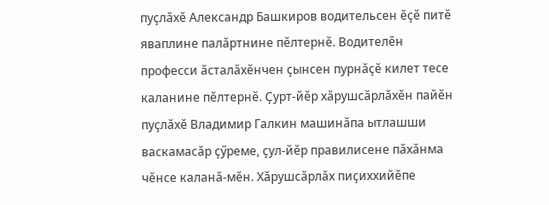пуҫлӑхӗ Александр Башкиров водительсен ӗҫӗ питӗ яваплине палӑртнине пӗлтернӗ. Водителӗн професси ӑсталӑхӗнчен ҫынсен пурнӑҫӗ килет тесе каланине пӗлтернӗ. Ҫурт-йӗр хӑрушсӑрлӑхӗн пайӗн пуҫлӑхӗ Владимир Галкин машинӑпа ытлашши васкамасӑр ҫӳреме, ҫул-йӗр правилисене пӑхӑнма чӗнсе каланӑ-мӗн. Хӑрушсӑрлӑх пиҫиххийӗпе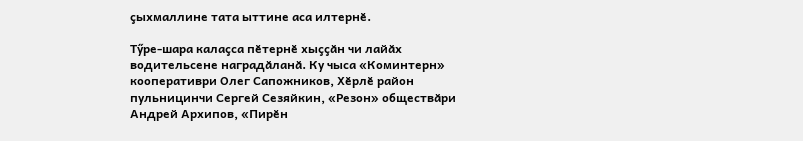ҫыхмаллине тата ыттине аса илтернӗ.

Тӳре-шара калаҫса пӗтернӗ хыҫҫӑн чи лайӑх водительсене наградӑланӑ. Ку чыса «Коминтерн» кооперативри Олег Сапожников, Хӗрлӗ район пульницинчи Сергей Сезяйкин, «Резон» обществӑри Андрей Архипов, «Пирӗн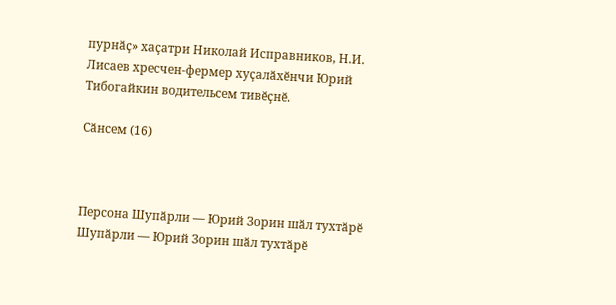пурнӑҫ» хаҫатри Николай Исправников, Н.И. Лисаев хресчен-фермер хуҫалӑхӗнчи Юрий Тибогайкин водительсем тивӗҫнӗ.

Сӑнсем (16)



Персона Шупӑрли — Юрий Зорин шӑл тухтӑрӗ
Шупӑрли — Юрий Зорин шӑл тухтӑрӗ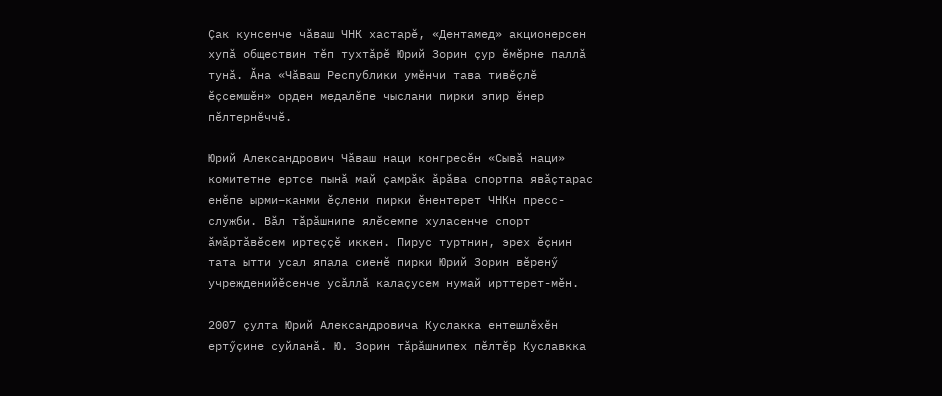Ҫак кунсенче чӑваш ЧНК хастарӗ, «Дентамед» акционерсен хупӑ обществин тӗп тухтӑрӗ Юрий Зорин ҫур ӗмӗрне паллӑ тунӑ. Ӑна «Чӑваш Республики умӗнчи тава тивӗҫлӗ ӗҫсемшӗн» орден медалӗпе чыслани пирки эпир ӗнер пӗлтернӗччӗ.

Юрий Александрович Чӑваш наци конгресӗн «Сывӑ наци» комитетне ертсе пынӑ май ҫамрӑк ӑрӑва спортпа явӑҫтарас енӗпе ырми–канми ӗҫлени пирки ӗнентерет ЧНКн пресс-служби. Вӑл тӑрӑшнипе ялӗсемпе хуласенче спорт ӑмӑртӑвӗсем иртеҫҫӗ иккен. Пирус туртнин, эрех ӗҫнин тата ытти усал япала сиенӗ пирки Юрий Зорин вӗренӳ учрежденийӗсенче усӑллӑ калаҫусем нумай ирттерет-мӗн.

2007 ҫулта Юрий Александровича Куслакка ентешлӗхӗн ертӳҫине суйланӑ. Ю. Зорин тӑрӑшнипех пӗлтӗр Куславкка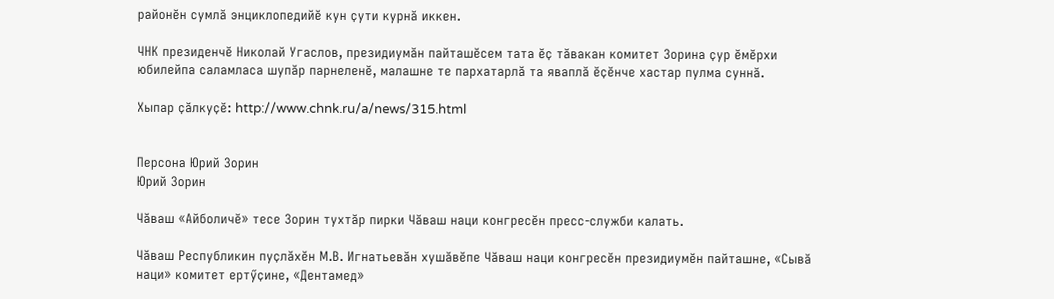районӗн сумлӑ энциклопедийӗ кун ҫути курнӑ иккен.

ЧНК президенчӗ Николай Угаслов, президиумӑн пайташӗсем тата ӗҫ тӑвакан комитет Зорина ҫур ӗмӗрхи юбилейпа саламласа шупӑр парнеленӗ, малашне те пархатарлӑ та яваплӑ ӗҫӗнче хастар пулма суннӑ.

Хыпар ҫӑлкуҫӗ: http://www.chnk.ru/a/news/315.html


Персона Юрий Зорин
Юрий Зорин

Чӑваш «Айболичӗ» тесе Зорин тухтӑр пирки Чӑваш наци конгресӗн пресс-служби калать.

Чӑваш Республикин пуҫлӑхӗн М.В. Игнатьевӑн хушӑвӗпе Чӑваш наци конгресӗн президиумӗн пайташне, «Сывӑ наци» комитет ертӳҫине, «Дентамед»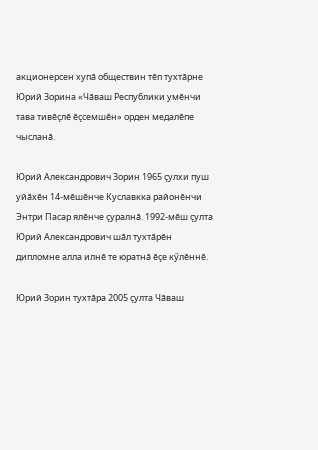акционерсен хупӑ обществин тӗп тухтӑрне Юрий Зорина «Чӑваш Республики умӗнчи тава тивӗҫлӗ ӗҫсемшӗн» орден медалӗпе чысланӑ.

Юрий Александрович Зорин 1965 ҫулхи пуш уйӑхӗн 14-мӗшӗнче Куславкка районӗнчи Энтри Пасар ялӗнче ҫуралнӑ. 1992-мӗш ҫулта Юрий Александрович шӑл тухтӑрӗн дипломне алла илнӗ те юратнӑ ӗҫе кӳлӗннӗ.

Юрий Зорин тухтӑра 2005 ҫулта Чӑваш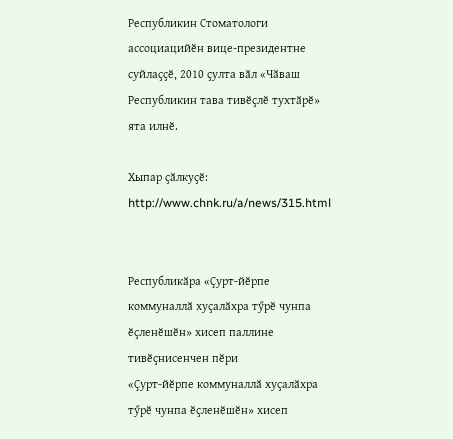Республикин Стоматологи ассоциацийӗн вице-президентне суйлаҫҫӗ, 2010 ҫулта вӑл «Чӑваш Республикин тава тивӗҫлӗ тухтӑрӗ» ята илнӗ.

Хыпар ҫӑлкуҫӗ: http://www.chnk.ru/a/news/315.html


Республикӑра «Ҫурт-йӗрпе коммуналлӑ хуҫалӑхра тӳрӗ чунпа ӗҫленӗшӗн» хисеп паллине тивӗҫнисенчен пӗри
«Ҫурт-йӗрпе коммуналлӑ хуҫалӑхра тӳрӗ чунпа ӗҫленӗшӗн» хисеп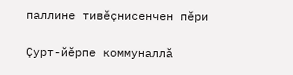паллине тивӗҫнисенчен пӗри

Ҫурт-йӗрпе коммуналлӑ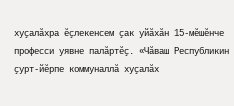хуҫалӑхра ӗҫлекенсем ҫак уйӑхӑн 15-мӗшӗнче професси уявне палӑртӗҫ. «Чӑваш Республикин ҫурт-йӗрпе коммуналлӑ хуҫалӑх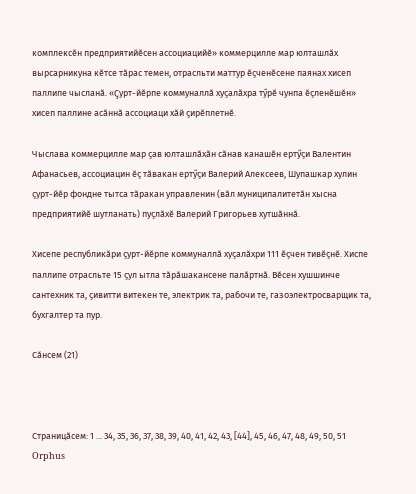комплексӗн предприятийӗсен ассоциацийӗ» коммерцилле мар юлташлӑх вырсарникуна кӗтсе тӑрас темен, отрасльти маттур ӗҫченӗсене паянах хисеп паллипе чысланӑ. «Ҫурт-йӗрпе коммуналлӑ хуҫалӑхра тӳрӗ чунпа ӗҫленӗшӗн» хисеп паллине асӑннӑ ассоциаци хӑй ҫирӗплетнӗ.

Чыслава коммерцилле мар ҫав юлташлӑхӑн сӑнав канашӗн ертӳҫи Валентин Афанасьев, ассоциацин ӗҫ тӑвакан ертӳҫи Валерий Алексеев, Шупашкар хулин ҫурт-йӗр фондне тытса тӑракан управленин (вӑл муниципалитетӑн хысна предприятийӗ шутланать) пуҫлӑхӗ Валерий Григорьев хутшӑннӑ.

Хисепе республикӑри ҫурт-йӗрпе коммуналлӑ хуҫалӑхри 111 ӗҫчен тивӗҫнӗ. Хиспе паллипе отрасльте 15 ҫул ытла тӑрӑшакансене палӑртнӑ. Вӗсен хушшинче сантехник та, ҫивитти витекен те, электрик та, рабочи те, газоэлектросварщик та, бухгалтер та пур.

Сӑнсем (21)



Страницӑсем: 1 ... 34, 35, 36, 37, 38, 39, 40, 41, 42, 43, [44], 45, 46, 47, 48, 49, 50, 51
Orphus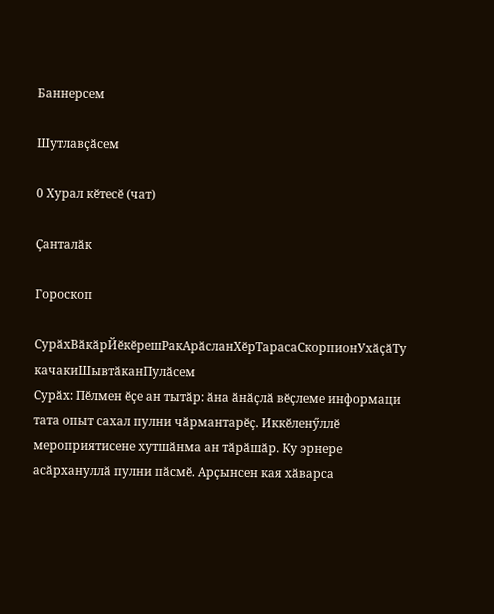Баннерсем

Шутлавҫӑсем

0 Хурал кӗтесӗ (чат)

Ҫанталӑк

Гороскоп

СурӑхВӑкӑрЙӗкӗрешРакАрӑсланХӗрТарасаСкорпионУхӑҫӑТу качакиШывтӑканПулӑсем
Сурӑх: Пӗлмен ӗҫе ан тытӑр: ӑна ӑнӑҫлӑ вӗҫлеме информаци тата опыт сахал пулни чӑрмантарӗҫ. Иккӗленӳллӗ мероприятисене хутшӑнма ан тӑрӑшӑр. Ку эрнере асӑрхануллӑ пулни пӑсмӗ. Арҫынсен кая хӑварса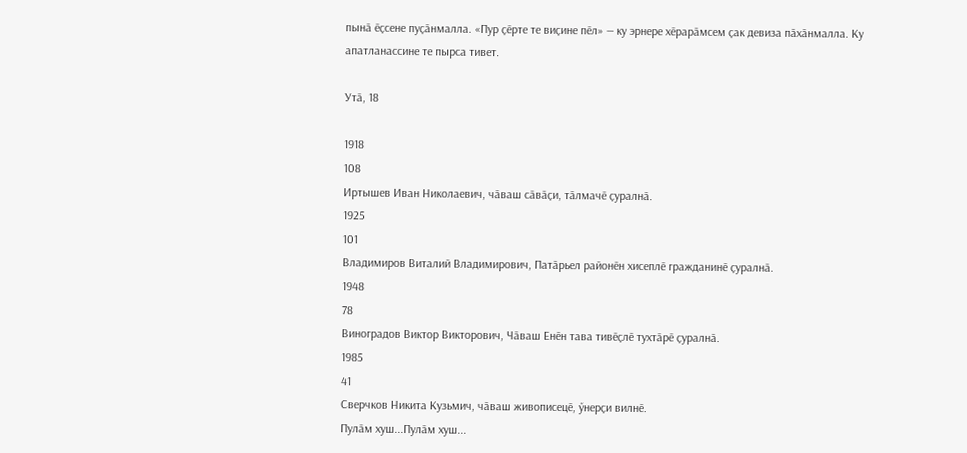пынӑ ӗҫсене пуҫӑнмалла. «Пур ҫӗрте те виҫине пӗл» — ку эрнере хӗрарӑмсем ҫак девиза пӑхӑнмалла. Ку апатланассине те пырса тивет.

Утӑ, 18

1918
108
Иртышев Иван Николаевич, чӑваш сӑвӑҫи, тӑлмачӗ ҫуралнӑ.
1925
101
Владимиров Виталий Владимирович, Патӑрьел районӗн хисеплӗ гражданинӗ ҫуралнӑ.
1948
78
Виноградов Виктор Викторович, Чӑваш Енӗн тава тивӗҫлӗ тухтӑрӗ ҫуралнӑ.
1985
41
Сверчков Никита Кузьмич, чӑваш живописецӗ, ӳнерҫи вилнӗ.
Пулӑм хуш...Пулӑм хуш...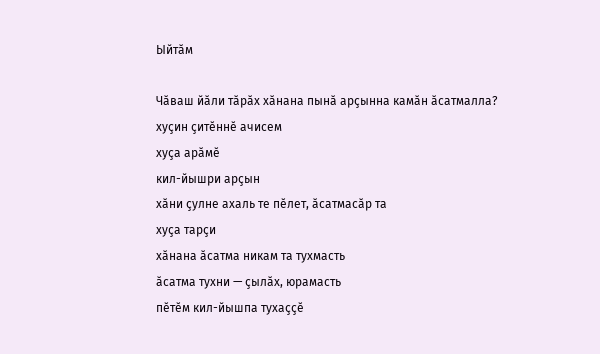Ыйтӑм

Чӑваш йӑли тӑрӑх хӑнана пынӑ арҫынна камӑн ӑсатмалла?
хуҫин ҫитӗннӗ ачисем
хуҫа арӑмӗ
кил-йышри арҫын
хӑни ҫулне ахаль те пӗлет, ӑсатмасӑр та
хуҫа тарҫи
хӑнана ӑсатма никам та тухмасть
ӑсатма тухни — ҫылӑх, юрамасть
пӗтӗм кил-йышпа тухаҫҫӗ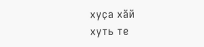хуҫа хӑй
хуть те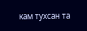кам тухсан та